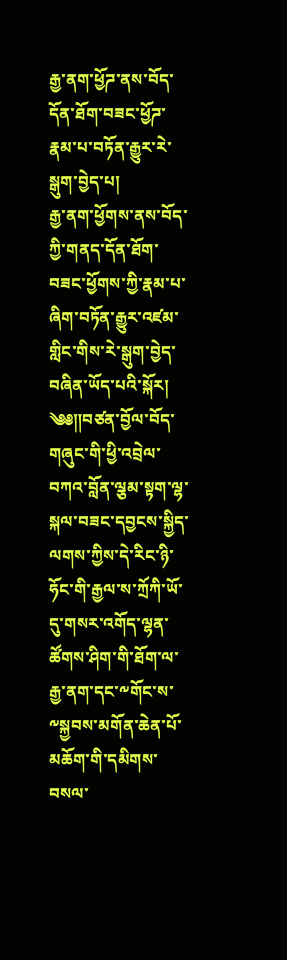རྒྱ་ནག་ཕྱོཌ་ནས་བོད་དོན་ཐོག་བཟང་ཕྱོཌ་རྣམ་པ་བཏོན་རྒྱུར་རེ་སྒུག་བྱེད་པ།
རྒྱ་ནག་ཕྱོགས་ནས་བོད་ཀྱི་གནད་དོན་ཐོག་བཟང་ཕྱོགས་ཀྱི་རྣམ་པ་ཞིག་བཏོན་རྒྱུར་འཛམ་གླིང་གིས་རེ་སྒུག་བྱེད་བཞིན་ཡོད་པའི་སྐོར།
༄༅༎བཙན་བྱོལ་བོད་གཞུང་གི་ཕྱི་འབྲེལ་བཀའ་བློན་ལྕམ་སྟག་ལྷ་སྐལ་བཟང་དབྱངས་སྐྱིད་ལགས་ཀྱིས་དེ་རིང་ཉི་ཧོང་གི་རྒྱལ་ས་ཀྲོཀི་ཡོ་དུ་གསར་འགོད་ལྷན་ཚོགས་ཤིག་གི་ཐོག་ལ་རྒྱ་ནག་དང་༸གོང་ས་༸སྐྱབས་མགོན་ཆེན་པོ་མཆོག་གི་དམིགས་བསལ་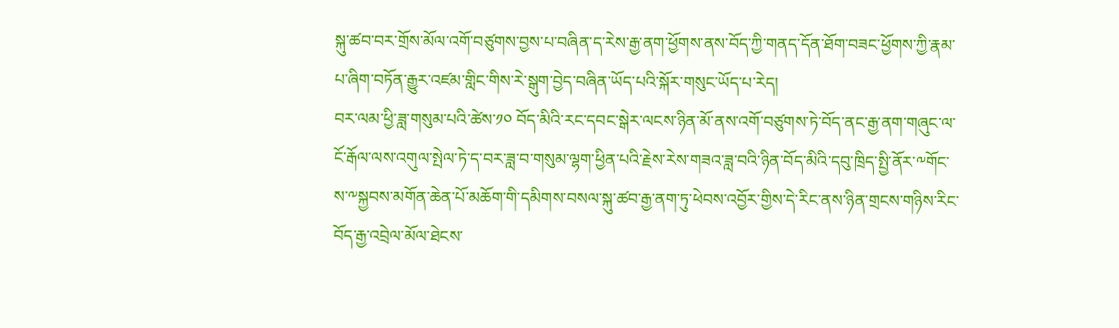སྐུ་ཚབ་བར་གྲོས་མོལ་འགོ་བཙུགས་བྱས་པ་བཞིན་ད་རེས་རྒྱ་ནག་ཕྱོགས་ནས་བོད་ཀྱི་གནད་དོན་ཐོག་བཟང་ཕྱོགས་ཀྱི་རྣམ་པ་ཞིག་བཏོན་རྒྱུར་འཛམ་གླིང་གིས་རེ་སྒུག་བྱེད་བཞིན་ཡོད་པའི་སྐོར་གསུང་ཡོད་པ་རེད།
བར་ལམ་ཕྱི་ཟླ་གསུམ་པའི་ཚེས་༡༠ བོད་མིའི་རང་དབང་སྒེར་ལངས་ཉིན་མོ་ནས་འགོ་བཙུགས་ཏེ་བོད་ནང་རྒྱ་ནག་གཞུང་ལ་ངོ་རྒོལ་ལས་འགུལ་སྤེལ་ཏེ་ད་བར་ཟླ་བ་གསུམ་ལྷག་ཕྱིན་པའི་རྗེས་རེས་གཟའ་ཟླ་བའི་ཉིན་བོད་མིའི་དབུ་ཁྲིད་སྤྱི་ནོར་༸གོང་ས་༸སྐྱབས་མགོན་ཆེན་པོ་མཆོག་གི་དམིགས་བསལ་སྐུ་ཚབ་རྒྱ་ནག་ཏུ་ཕེབས་འབྱོར་གྱིས་དེ་རིང་ནས་ཉིན་གྲངས་གཉིས་རིང་བོད་རྒྱ་འབྲེལ་མོལ་ཐེངས་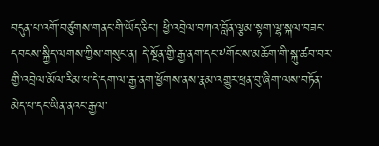བདུན་པ་འགོ་བཙུགས་གནང་གི་ཡོད་ཅིང་། ཕྱི་འབྲེལ་བཀའ་བློན་ལྕམ་སྟག་ལྷ་སྐལ་བཟང་དབངས་སྐྱིད་ལགས་ཀྱིས་གསུང་ན། དེ་སྔོན་གྱི་རྒྱ་ནག་དང་༸གོང་ས་མཆོག་གི་སྐུ་ཚབ་བར་གྱི་འབྲེལ་མོལ་རིམ་པ་དེ་དག་ལ་རྒྱ་ནག་ཕྱོགས་ནས་རྣམ་འགྱུར་ཕྲན་བུ་ཞིག་ལས་བཏོན་མེད་པ་དང་ཡིན་ནའང་རྒྱལ་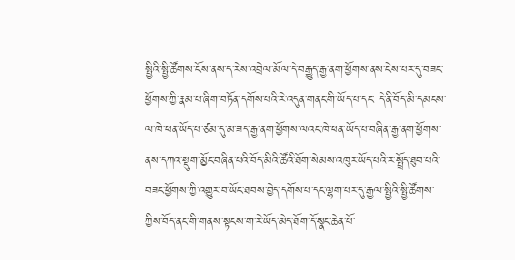སྤྱིའི་སྤྱི་ཚོགས་ངོས་ནས་ད་རེས་འབྲེལ་མོལ་དེ་བརྒྱུད་རྒྱ་ནག་ཕྱོགས་ནས་ངེས་པར་དུ་བཟང་ཕྱོགས་ཀྱི་རྣམ་པ་ཞིག་བཏོན་དགོས་པའི་རེ་འདུན་གནང་གི་ཡོད་པ་དང་ དེ་ནི་བོད་མི་དམངས་ལ་ཁེ་ཕན་ཡོད་པ་ཙམ་དུ་མ་ཟད་རྒྱ་ནག་ཕྱོགས་ལའང་ཁེ་ཕན་ཡོད་པ་བཞིན་རྒྱ་ནག་ཕྱོགས་ནས་དཀའ་སྡུག་མྱོང་བཞིན་པའི་བོད་མིའི་ཚོའི་ཐོག་སེམས་འཁུར་ཡོད་པའི་ར་སྤྲོད་ཐུབ་པའི་བཟང་ཕྱོགས་ཀྱི་འགྱུར་བ་ཡོང་ཐབས་བྱེད་དགོས་པ་དང་ལྷག་པར་དུ་རྒྱལ་སྤྱིའི་སྤྱི་ཚོགས་ཀྱིས་བོད་ནང་གི་གནས་སྟངས་ག་རེ་ཡོད་མེད་ཐོག་དོ་སྣང་ཆེན་པོ་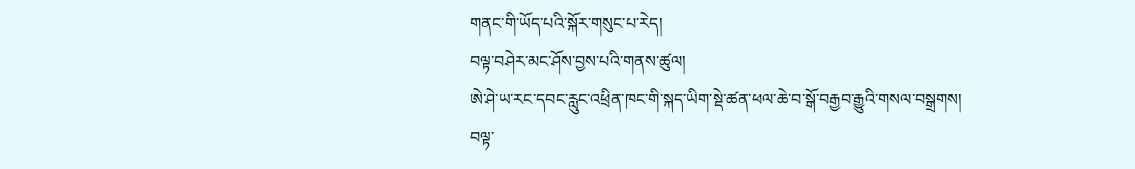གནང་གི་ཡོད་པའི་སྐོར་གསུང་པ་རེད།
བལྟ་བཤེར་མང་ཤོས་བྱས་པའི་གནས་ཚུལ།
ཨེ་ཤེ་ཡ་རང་དབང་རླུང་འཕྲིན་ཁང་གི་སྐད་ཡིག་སྡེ་ཚན་ཕལ་ཆེ་བ་སྒོ་བརྒྱབ་རྒྱུའི་གསལ་བསྒྲགས།
བལྟ་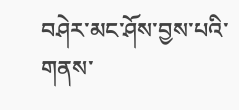བཤེར་མང་ཤོས་བྱས་པའི་གནས་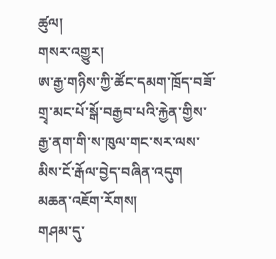ཚུལ།
གསར་འགྱུར།
ཨ་རྒྱ་གཉིས་ཀྱི་ཚོང་དམག་ཁྲོད་བཟོ་གྲྭ་མང་པོ་སྒོ་བརྒྱབ་པའི་རྐྱེན་གྱིས་རྒྱ་ནག་གི་ས་ཁུལ་གང་སར་ལས་མིས་ངོ་རྒོལ་བྱེད་བཞིན་འདུག
མཆན་འཇོག་རོགས།
གཤམ་དུ་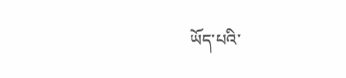ཡོད་པའི་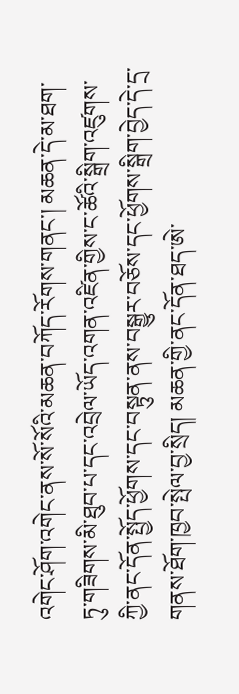འགེང་ཤོག་འགེང་ནས་སོ་སོའི་མཆན་བཀོད་རོགས་གནང་། མཆན་དེ་མ་ཐག་ཏུ་གཟིགས་མི་ཐུབ་པ་དང་འབྲེལ་ཡོད་འགན་འཛིན་གྱིས་ང་ཚོའི་སྒྲིག་འཛུགས་ཀྱི་ནང་དོན་སྤྱོད་ཕྱོགས་དང་བསྟུན་ནས་བསྒྱུར་བཅོས་དང་ཕྱོགས་སྒྲིག་བྱེད་དེ་དྲ་གནས་ཐོག་ཁྱབ་སྤེལ་བྱ་སྲིད། མཆན་གྱི་ནང་དོན་ཐད་ཨེ་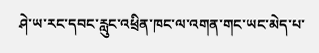ཤེ་ཡ་རང་དབང་རླུང་འཕྲིན་ཁང་ལ་འགན་གང་ཡང་མེད་པ་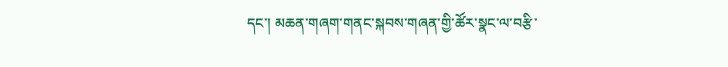དང་། མཆན་གཞག་གནང་སྐབས་གཞན་གྱི་ཚོར་སྣང་ལ་བརྩི་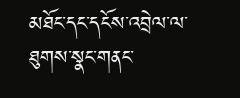མཐོང་དང་དངོས་འབྲེལ་ལ་ཐུགས་སྣང་གནང་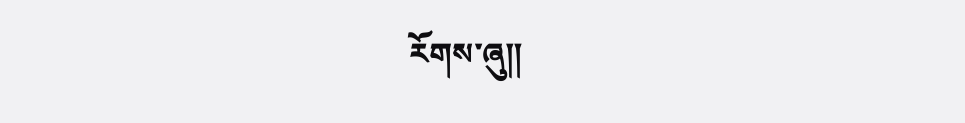རོགས་ཞུ༎